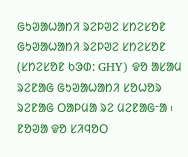ᱜᱩᱣᱟᱦᱟᱴᱤ ᱨᱮᱞᱣᱮ ᱥᱴᱮᱥᱚᱱ
ᱜᱩᱣᱟᱦᱟᱴᱤ ᱨᱮᱞᱣᱮ ᱥᱴᱮᱥᱚᱱ (ᱥᱴᱮᱥᱚᱱ ᱠᱳᱰ: GHY) ᱫᱚ ᱟᱥᱟᱢ ᱨᱮᱱᱟᱜ ᱜᱩᱣᱟᱦᱟᱴᱤ ᱥᱚᱦᱚᱨ ᱨᱮᱱᱟᱜ ᱛᱟᱞᱢᱟ ᱨᱮ ᱢᱮᱱᱟᱜᱼᱟ ᱾ ᱱᱚᱣᱟ ᱫᱚ ᱥᱤᱧᱚᱛ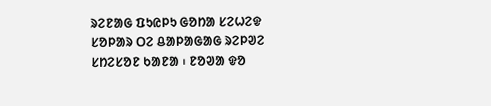ᱨᱮᱱᱟᱜ ᱯᱩᱭᱞᱩ ᱜᱚᱴᱟ ᱥᱮᱦᱮᱫ ᱥᱚᱞᱟᱨ ᱛᱮ ᱪᱟᱞᱟᱜᱟᱜ ᱨᱮᱞᱣᱮ ᱥᱴᱮᱥᱚᱱ ᱠᱟᱱᱟ ᱾ ᱱᱚᱣᱟ ᱫᱚ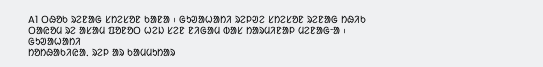A1 ᱛᱷᱚᱠ ᱨᱮᱱᱟᱜ ᱥᱴᱮᱥᱚᱱ ᱠᱟᱱᱟ ᱾ ᱜᱩᱣᱟᱦᱟᱴᱤ ᱨᱮᱞᱣᱮ ᱥᱴᱮᱥᱚᱱ ᱨᱮᱱᱟᱜ ᱴᱷᱤᱠ ᱛᱟᱭᱚᱢ ᱨᱮ ᱟᱥᱟᱢ ᱯᱚᱱᱚᱛ ᱦᱮᱡ ᱥᱮᱱ ᱱᱤᱜᱟᱢ ᱵᱟᱥ ᱴᱟᱨᱢᱤᱱᱟᱞ ᱢᱮᱱᱟᱜᱼᱟ ᱾
ᱜᱩᱣᱟᱦᱟᱴᱤ
ᱴᱚᱴᱷᱟᱠᱤᱭᱟᱹ ᱨᱮᱞ ᱟᱨ ᱠᱟᱢᱢᱩᱴᱟᱨ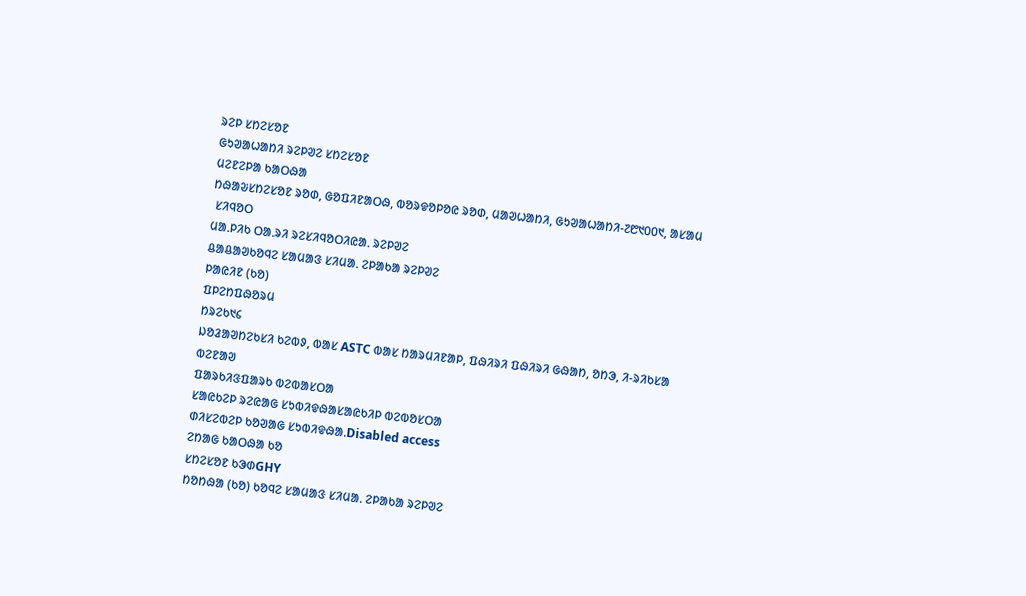ᱨᱮᱞ ᱥᱴᱮᱥᱚᱱ
ᱜᱩᱣᱟᱦᱟᱴᱤ ᱨᱮᱞᱣᱮ ᱥᱴᱮᱥᱚᱱ
ᱢᱮᱱᱮᱞᱟ ᱠᱟᱛᱷᱟ
ᱴᱷᱟᱶᱥᱴᱮᱥᱚᱱ ᱨᱚᱰ, ᱜᱚᱯᱤᱱᱟᱛᱷ, ᱵᱚᱨᱫᱚᱞᱚᱭ ᱨᱚᱰ, ᱢᱟᱣᱦᱟᱴᱤ, ᱜᱩᱣᱟᱦᱟᱴᱤ-᱗᱘᱑᱐᱐᱑, ᱟᱥᱟᱢ
 ᱥᱤᱧᱚᱛ
ᱢᱟᱹᱞᱤᱠ ᱛᱟᱹᱨᱤ ᱨᱮᱥᱤᱧᱚᱛᱤᱭᱟᱹ ᱨᱮᱞᱣᱮ
ᱪᱟᱪᱟᱣᱠᱚᱧᱮ ᱥᱟᱢᱟᱝ ᱥᱤᱢᱟᱹ ᱮᱞᱟᱠᱟ ᱨᱮᱞᱣᱮ
ᱞᱟᱭᱤᱱ (ᱠᱚ)
ᱯᱞᱮᱴᱯᱷᱚᱨᱢ
ᱴᱨᱮᱠ᱑᱔
ᱡᱚᱲᱟᱣᱴᱮᱠᱥᱤ ᱠᱮᱵᱽ, ᱵᱟᱥ ASTC ᱵᱟᱥ ᱴᱟᱨᱢᱤᱱᱟᱞ, ᱯᱷᱤᱨᱤ ᱯᱷᱤᱨᱤ ᱜᱷᱟᱴ, ᱚᱴᱳ, ᱤ-ᱨᱤᱠᱥᱟ
ᱵᱮᱱᱟᱣ
ᱯᱟᱨᱠᱤᱝᱯᱟᱨᱠ ᱵᱮᱵᱟᱥᱛᱟ
ᱥᱟᱭᱠᱮᱞ ᱨᱮᱭᱟᱜ ᱥᱩᱵᱤᱫᱷᱟᱥᱟᱭᱠᱤᱞ ᱵᱮᱵᱚᱥᱛᱟ
ᱰᱤᱥᱮᱵᱮᱞ ᱠᱚᱣᱟᱜ ᱥᱩᱵᱤᱫᱷᱟᱹDisabled access
ᱮᱴᱟᱜ ᱠᱟᱛᱷᱟ ᱠᱚ
ᱥᱴᱮᱥᱚᱱ ᱠᱳᱰGHY
ᱴᱚᱴᱷᱟ (ᱠᱚ) ᱠᱚᱧᱮ ᱥᱟᱢᱟᱝ ᱥᱤᱢᱟᱹ ᱮᱞᱟᱠᱟ ᱨᱮᱞᱣᱮ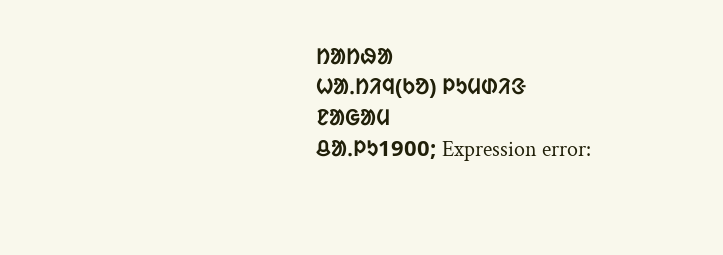ᱴᱟᱴᱷᱟ
ᱦᱟᱹᱴᱤᱧ(ᱠᱚ) ᱞᱩᱢᱰᱤᱝ
ᱱᱟᱜᱟᱢ
ᱪᱟᱹᱞᱩ1900; Expression error: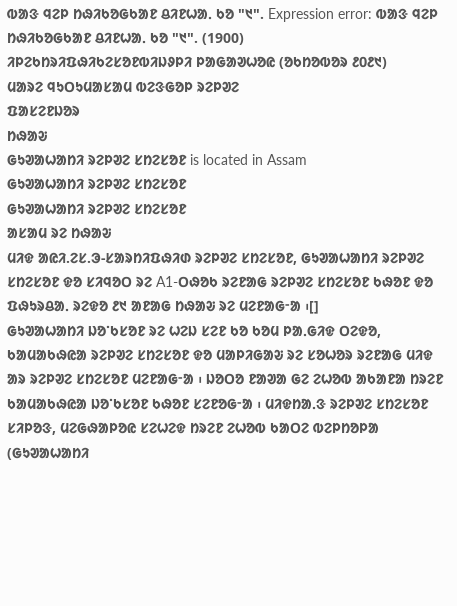ᱵᱟᱝ ᱧᱮᱞ ᱴᱷᱤᱠᱚᱜᱠᱟᱱ ᱪᱤᱱᱦᱟᱹ ᱠᱚ "᱑". Expression error: ᱵᱟᱝ ᱧᱮᱞ ᱴᱷᱤᱠᱚᱜᱠᱟᱱ ᱪᱤᱱᱦᱟᱹ ᱠᱚ "᱑". (1900)
ᱤᱞᱮᱠᱴᱨᱤᱯᱷᱤᱠᱮᱥᱚᱱᱵᱤᱡᱽᱞᱤ ᱞᱟᱜᱟᱣᱦᱚᱭ (ᱚᱠᱴᱚᱵᱚᱨ ᱒᱐᱒᱑)
ᱢᱟᱨᱮ ᱧᱩᱛᱩᱢᱟᱥᱟᱢ ᱵᱮᱝᱜᱚᱞ ᱨᱮᱞᱣᱮ
ᱯᱟᱥᱮᱱᱡᱚᱨ
ᱴᱷᱟᱶ
ᱜᱩᱣᱟᱦᱟᱴᱤ ᱨᱮᱞᱣᱮ ᱥᱴᱮᱥᱚᱱ is located in Assam
ᱜᱩᱣᱟᱦᱟᱴᱤ ᱨᱮᱞᱣᱮ ᱥᱴᱮᱥᱚᱱ
ᱜᱩᱣᱟᱦᱟᱴᱤ ᱨᱮᱞᱣᱮ ᱥᱴᱮᱥᱚᱱ
ᱟᱥᱟᱢ ᱨᱮ ᱴᱷᱟᱶ
ᱢᱤᱫ ᱟᱭᱤ.ᱮᱥ.ᱳ-ᱥᱟᱨᱴᱤᱯᱷᱤᱰ ᱨᱮᱞᱣᱮ ᱥᱴᱮᱥᱚᱱ, ᱜᱩᱣᱟᱦᱟᱴᱤ ᱨᱮᱞᱣᱮ ᱥᱴᱮᱥᱚᱱ ᱫᱚ ᱥᱤᱧᱚᱛ ᱨᱮ A1-ᱛᱷᱚᱠ ᱨᱮᱱᱟᱜ ᱨᱮᱞᱣᱮ ᱥᱴᱮᱥᱚᱱ ᱠᱷᱚᱱ ᱫᱚ ᱯᱷᱩᱨᱪᱟᱹ ᱨᱮᱫᱚ ᱒᱑ ᱟᱱᱟᱜ ᱴᱷᱟᱶ ᱨᱮ ᱢᱮᱱᱟᱜᱼᱟ ᱾[]
ᱜᱩᱣᱟᱦᱟᱴᱤ ᱡᱚᱸᱠᱥᱚᱱ ᱨᱮ ᱦᱮᱡ ᱥᱮᱱ ᱠᱚ ᱠᱚᱢ ᱞᱟᱹᱜᱤᱫ ᱛᱮᱫᱚ, ᱠᱟᱢᱟᱠᱷᱭᱟ ᱨᱮᱞᱣᱮ ᱥᱴᱮᱥᱚᱱ ᱫᱚ ᱢᱟᱞᱤᱜᱟᱶ ᱨᱮ ᱥᱚᱦᱚᱨ ᱨᱮᱱᱟᱜ ᱢᱤᱫ ᱟᱨ ᱨᱮᱞᱣᱮ ᱥᱴᱮᱥᱚᱱ ᱢᱮᱱᱟᱜᱼᱟ ᱾ ᱡᱚᱛᱚ ᱱᱟᱣᱟ ᱜᱮ ᱮᱦᱚᱵ ᱟᱠᱟᱱᱟ ᱴᱨᱮᱱ ᱠᱟᱢᱟᱠᱷᱭᱟ ᱡᱚᱸᱠᱥᱚᱱ ᱠᱷᱚᱱ ᱥᱮᱱᱚᱜᱼᱟ ᱾ ᱢᱤᱫᱴᱟᱹᱝ ᱨᱮᱞᱣᱮ ᱥᱴᱮᱥᱚᱱ ᱥᱤᱞᱚᱝ, ᱢᱮᱜᱷᱟᱞᱚᱭ ᱥᱮᱦᱮᱫ ᱴᱨᱮᱱ ᱮᱦᱚᱵ ᱠᱟᱛᱮ ᱵᱮᱞᱴᱚᱞᱟ (ᱜᱩᱣᱟᱦᱟᱴᱤ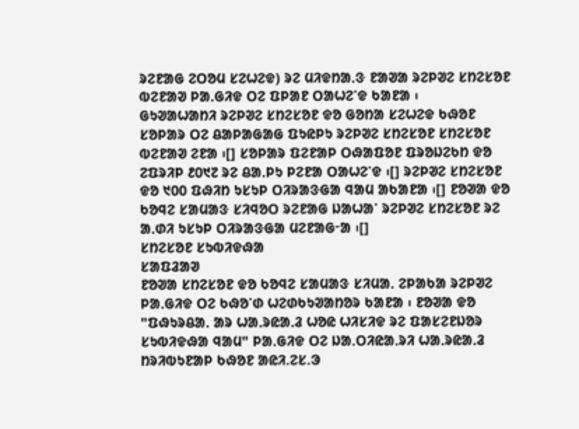ᱨᱮᱱᱟᱜ ᱮᱛᱚᱢ ᱥᱮᱦᱮᱫ) ᱨᱮ ᱢᱤᱫᱴᱟᱹᱝ ᱱᱟᱣᱟ ᱨᱮᱞᱣᱮ ᱥᱴᱮᱥᱚᱱ ᱵᱮᱱᱟᱣ ᱞᱟᱹᱜᱤᱫ ᱛᱮ ᱯᱞᱟᱱ ᱛᱟᱦᱮᱸᱫ ᱠᱟᱱᱟ ᱾
ᱜᱩᱣᱟᱦᱟᱴᱤ ᱨᱮᱞᱣᱮ ᱥᱴᱮᱥᱚᱱ ᱫᱚ ᱜᱚᱴᱟ ᱥᱮᱦᱮᱫ ᱠᱷᱚᱱ ᱥᱚᱞᱟᱨ ᱛᱮ ᱪᱟᱞᱟᱜᱟᱜ ᱯᱩᱭᱞᱩ ᱨᱮᱞᱣᱮ ᱥᱴᱮᱥᱚᱱ ᱥᱴᱮᱥᱚᱱ ᱵᱮᱱᱟᱣ ᱮᱱᱟ ᱾[] ᱥᱚᱞᱟᱨ ᱯᱮᱱᱟᱞ ᱛᱷᱟᱯᱚᱱ ᱯᱨᱚᱡᱮᱠᱴ ᱫᱚ ᱮᱯᱨᱤᱞ ᱒᱐᱑᱗ ᱨᱮ ᱪᱟᱹᱞᱩ ᱞᱮᱱᱟ ᱛᱟᱦᱮᱸᱫ ᱾[] ᱨᱮᱞᱣᱮ ᱥᱴᱮᱥᱚᱱ ᱫᱚ ᱑᱐᱐ ᱯᱷᱤᱴ ᱩᱥᱩᱞ ᱛᱤᱨᱟᱝᱜᱟ ᱧᱟᱢ ᱟᱠᱟᱱᱟ ᱾[] ᱱᱚᱣᱟ ᱫᱚ ᱠᱚᱧᱮ ᱥᱟᱢᱟᱝ ᱥᱤᱧᱚᱛ ᱨᱮᱱᱟᱜ ᱡᱟᱦᱟᱸ ᱨᱮᱞᱣᱮ ᱥᱴᱮᱥᱚᱱ ᱨᱮ ᱟᱹᱰᱤ ᱩᱥᱩᱞ ᱛᱤᱨᱟᱝᱜᱟ ᱢᱮᱱᱟᱜᱼᱟ ᱾[]
ᱥᱴᱮᱥᱚᱱ ᱥᱩᱵᱤᱫᱷᱟ
ᱥᱟᱯᱲᱟᱣ
ᱱᱚᱣᱟ ᱥᱴᱮᱥᱚᱱ ᱫᱚ ᱠᱚᱧᱮ ᱥᱟᱢᱟᱝ ᱥᱤᱢᱟᱹ ᱮᱞᱟᱠᱟ ᱨᱮᱞᱣᱮ ᱞᱟᱹᱜᱤᱫ ᱛᱮ ᱠᱷᱚᱸᱰ ᱦᱮᱰᱠᱩᱣᱟᱴᱚᱨ ᱠᱟᱱᱟ ᱾ ᱱᱚᱣᱟ ᱫᱚ "ᱯᱷᱩᱨᱪᱟᱹ ᱟᱨ ᱦᱟᱹᱨᱭᱟᱹᱲ ᱦᱚᱭ ᱦᱤᱥᱤᱫ ᱨᱮ ᱯᱟᱥᱮᱱᱡᱚᱨ ᱥᱩᱵᱤᱫᱷᱟ ᱧᱟᱢ" ᱞᱟᱹᱜᱤᱫ ᱛᱮ ᱡᱟᱹᱛᱤᱭᱟᱹᱨᱤ ᱦᱟᱹᱨᱭᱟᱹᱲ ᱴᱨᱤᱵᱩᱱᱟᱞ ᱠᱷᱚᱱ ᱟᱭᱤ.ᱮᱥ.ᱳ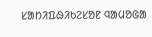ᱥᱟᱴᱤᱯᱷᱤᱠᱮᱥᱚᱱ ᱧᱟᱢᱚᱜᱟ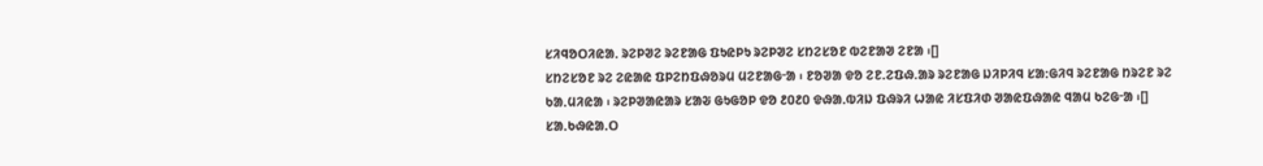ᱥᱤᱧᱚᱛᱤᱭᱟᱹ ᱨᱮᱞᱣᱮ ᱨᱮᱱᱟᱜ ᱯᱩᱭᱞᱩ ᱨᱮᱞᱣᱮ ᱥᱴᱮᱥᱚᱱ ᱵᱮᱱᱟᱣ ᱮᱱᱟ ᱾[]
ᱥᱴᱮᱥᱚᱱ ᱨᱮ ᱮᱭᱟᱭ ᱯᱞᱮᱴᱯᱷᱚᱨᱢ ᱢᱮᱱᱟᱜᱼᱟ ᱾ ᱱᱚᱣᱟ ᱫᱚ ᱮᱱ.ᱮᱯᱷ.ᱟᱨ ᱨᱮᱱᱟᱜ ᱡᱤᱞᱤᱧ ᱥᱟᱺᱜᱤᱧ ᱨᱮᱱᱟᱜ ᱴᱨᱮᱱ ᱨᱮ ᱠᱟᱹᱢᱤᱭᱟ ᱾ ᱨᱮᱞᱣᱟᱭᱟᱨ ᱥᱟᱶ ᱜᱩᱜᱚᱞ ᱫᱚ ᱒᱐᱒᱐ ᱫᱷᱟᱹᱵᱤᱡ ᱯᱷᱨᱤ ᱦᱟᱭ ᱤᱥᱯᱤᱰ ᱣᱟᱭᱯᱷᱟᱭ ᱧᱟᱢ ᱠᱮᱜᱼᱟ ᱾[]
ᱥᱟᱹᱠᱷᱭᱟᱹᱛ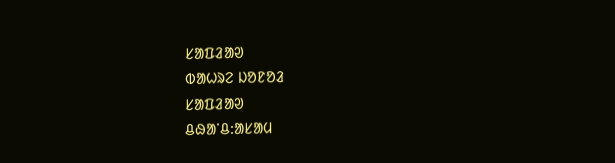ᱥᱟᱯᱲᱟᱣ
ᱵᱟᱦᱨᱮ ᱡᱚᱱᱚᱲ
ᱥᱟᱯᱲᱟᱣ
ᱪᱷᱟᱸᱪ:ᱟᱥᱟᱢ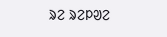ᱨᱮ ᱨᱮᱞᱣᱮ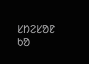ᱥᱴᱮᱥᱚᱱ ᱠᱚ